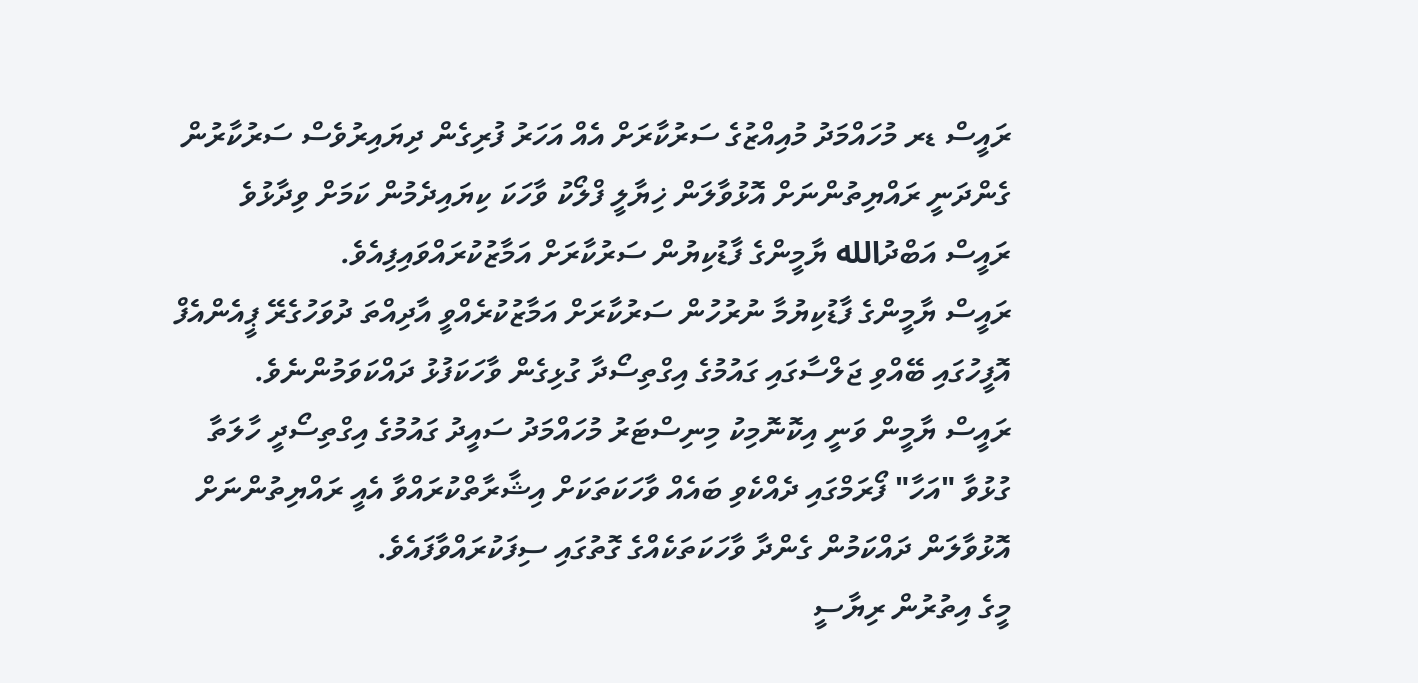ރައީސް ޑރ މުހައްމަދު މުއިއްޒުގެ ސަރުކާރަށް އެއް އަހަރު ފުރިގެން ދިޔައިރުވެސް ސަރުކާރުން ގެންދަނީ ރައްޔިތުންނަށް އޮޅުވާލަން ޚިޔާލީ ފްލޯކު ވާހަކަ ކިޔައިދެމުން ކަމަށް ވިދާޅުވެ ރައީސް އަބްދުالله ޔާމީންގެ ފާޑުކިޔުން ސަރުކާރަށް އަމާޒުކުރައްވައިފިއެވެ.
ރައީސް ޔާމީންގެ ފާޑުކިޔުމާ ނުރުހުން ސަރުކާރަށް އަމާޒުކުރެއްވީ އާދިއްތަ ދުވަހުގެރޭ ޕީއެންއެފް އޮފީހުގައި ބޭއްވި ޖަލްސާގައި ގައުމުގެ އިގްތިސޯދާ ގުޅިގެން ވާހަކަފުޅު ދައްކަވަމުންނެވެ.
ރައީސް ޔާމީން ވަނީ އިކޮނޮމިކު މިނިސްޓަރު މުހައްމަދު ސައީދު ގައުމުގެ އިގްތިސޯދީ ހާލަތާ ގުޅުވާ "އަހާ" ފޯރަމްގައި ދެއްކެވި ބައެއް ވާހަކަތަކަށް އިޝާރާތްކުރައްވާ އެއީ ރައްޔިތުންނަށް އޮޅުވާލަން ދައްކަމުން ގެންދާ ވާހަކަތަކެއްގެ ގޮތުގައި ސިފަކުރައްވާފައެވެ.
މީގެ އިތުރުން ރިޔާސީ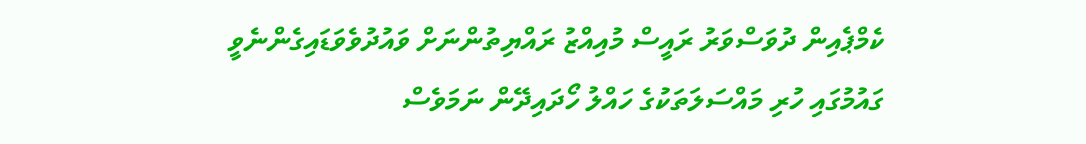ކެމްޕެއިން ދުވަސްވަރު ރައީސް މުއިއްޒު ރައްޔިތުންނަށް ވައުދުވެވަޑައިގެންނެވީ ގައުމުގައި ހުރި މައްސަލަތަކުގެ ހައްލު ހޯދައިދޭން ނަމަވެސް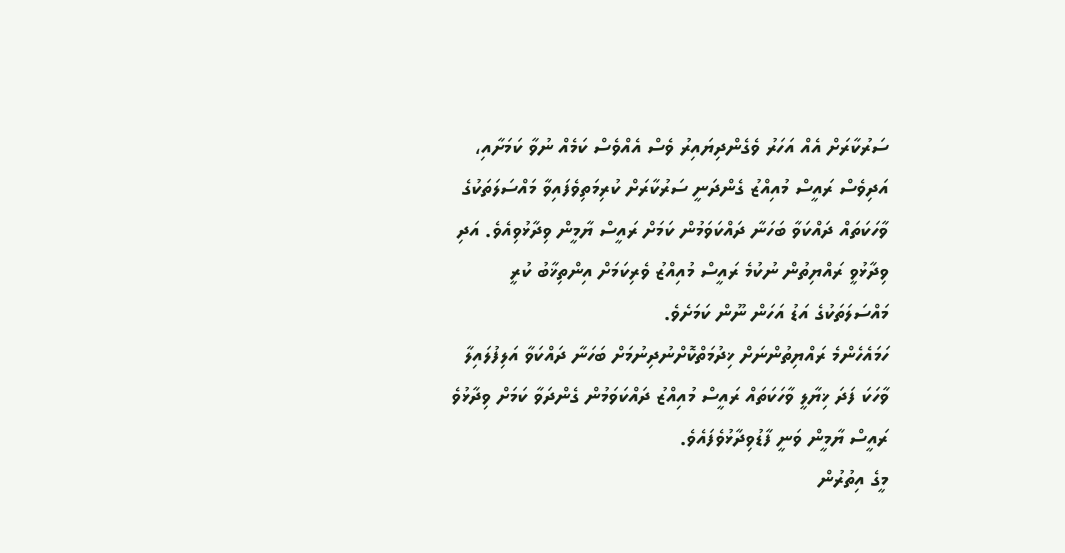ސަރުކާރަށް އެއް އަހަރު ވެގެންދިޔައިރު ވެސް އެއްވެސް ކަމެއް ނުވާ ކަމަށާއި، އަދިވެސް ރައީސް މުއިއްޒު ގެންދަނީ ސަރުކާރަށް ކުރިމަތިވެފައިވާ މައްސަލަތަކުގެ ވާހަކަތައް ދައްކަވާ ބަހަނާ ދައްކަވަމުން ކަމަށް ރައީސް ޔާމީން ވިދާޅުވިއެވެ. އަދި ވިދާޅުވީ ރައްޔިތުން ނުކުމެ ރައީސް މުއިއްޒު ވެރިކަމަށް އިންތިޚާބު ކުރީ މައްސަލަތަކުގެ އަޑު އަހަން ނޫން ކަމަށެވެ.
ހަމައެހެންމެ ރައްޔިތުންނަށް ޚިދުމަތްކޮށްނުދިނުމަށް ބަހަނާ ދައްކަވާ އަލިފުލައިލާ ވާހަކަ ފަދަ ޚިޔާލީ ވާހަކަތައް ރައީސް މުއިއްޒު ދައްކަވަމުން ގެންދަވާ ކަމަށް ވިދާޅުވެ ރައީސް ޔާމީން ވަނީ ފާޑުވިދާޅުވެފައެވެ.
މީގެ އިތުރުން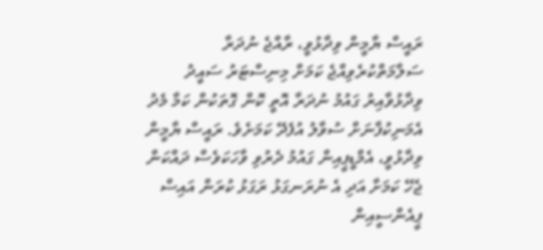ރައީސް ޔާމީން ވިދާޅުވީ، ރާއްޖެ ނުދަރާ ސަލާމަތްކުރެވިއްޖެ ކަމަށް މިނިސްޓަރު ސައީދު ވިދާޅުވާއިރު ގައުމު ނުދަރާ އޮތީ ކޮން ގޮތަކުން ކަމާ މެދު އެމަނިކުފާނަށް ސުވާލު އުފެދޭ ކަމަށެވެ. ރައީސް ޔާމީން ވިދާޅުވީ، އެމްޑީޕީއިން ގައުމު ދެރުވި ވާހަކަވެސް ދައްކަން ޖެހޭ ކަމަށާ އަދި އެ ނުރަނގަޅު ރަގަޅު ކުރަން އައިސް ޕީއެންސީއިން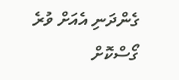ގެންދަނި އެއަށް ވުރެ ގޯސްކޮށް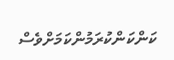ކަންކަންކުރަމުންކަމަށްވެސް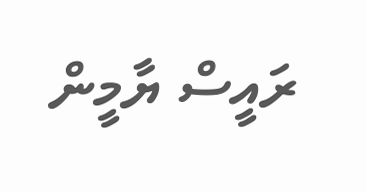ރައީސް ޔާމީން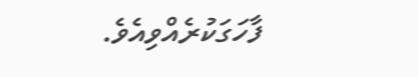ފާހަގަކުރެއްވިއެވެ.